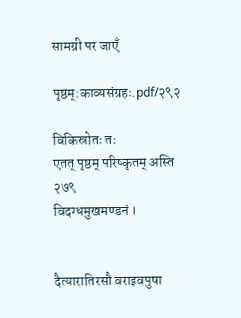सामग्री पर जाएँ

पृष्ठम्:काव्यसंग्रहः.pdf/२९२

विकिस्रोतः तः
एतत् पृष्ठम् परिष्कृतम् अस्ति
२७९
विदग्धमुखमण्डनं ।


दैत्यारातिरसौ वराइवपुषा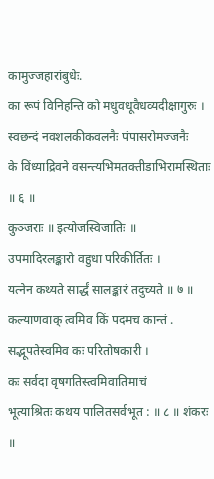कामुज्जहारांबुधेः.
का रूपं विनिहन्ति को मधुवधूवैधव्यदीक्षागुरुः ।
स्वछन्दं नवशलकीकवलनैः पंपासरोमज्जनैः
के विंध्याद्रिवने वसन्त्यभिमतक्तीडाभिरामस्थिताः ॥ ६ ॥
कुञ्जराः ॥ इत्योजस्विजातिः ॥
उपमादिरलङ्कारो वहुधा परिकीर्तितः ।
यत्नेन कथ्यते सार्द्धं सालङ्कारं तदुच्यते ॥ ७ ॥
कल्याणवाक् त्वमिव किं पदमच कान्तं .
सद्भूपतेस्वमिव कः परितोषकारी ।
कः सर्वदा वृषगतिस्त्वमिवातिमाचं
भूत्याश्रितः कथय पालितसर्वभूत : ॥ ८ ॥ शंकरः ॥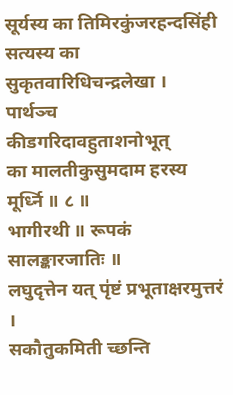सूर्यस्य का तिमिरकुंजरहन्दसिंही
सत्यस्य का सुकृतवारिधिचन्द्रलेखा ।
पार्थञ्च कीडगरिदावहुताशनोभूत्
का मालतीकुसुमदाम हरस्य मूर्ध्नि ॥ ८ ॥
भागीरथी ॥ रूपकं सालङ्कारजातिः ॥
लघुदृत्तेन यत् पृ॑ष्टं प्रभूताक्षरमुत्तरं ।
सकौतुकमिती च्छन्ति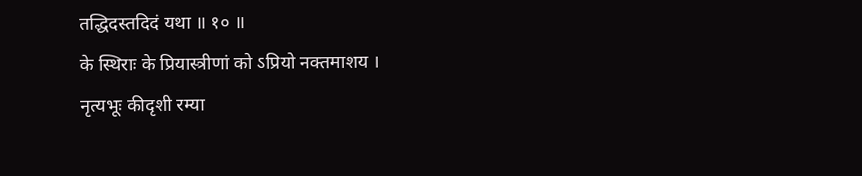तद्धिदस्तदिदं यथा ॥ १० ॥
के स्थिराः के प्रियास्त्रीणां को ऽप्रियो नक्तमाशय ।
नृत्यभूः कीदृशी रम्या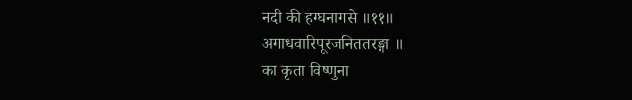नदी की हग्घनागसे ॥११॥
अगाधवारिपूरजनिततरङ्गा ॥
का कृता विष्णुना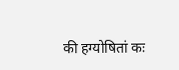की हग्योषितां कः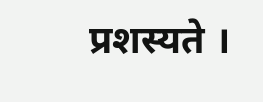प्रशस्यते ।